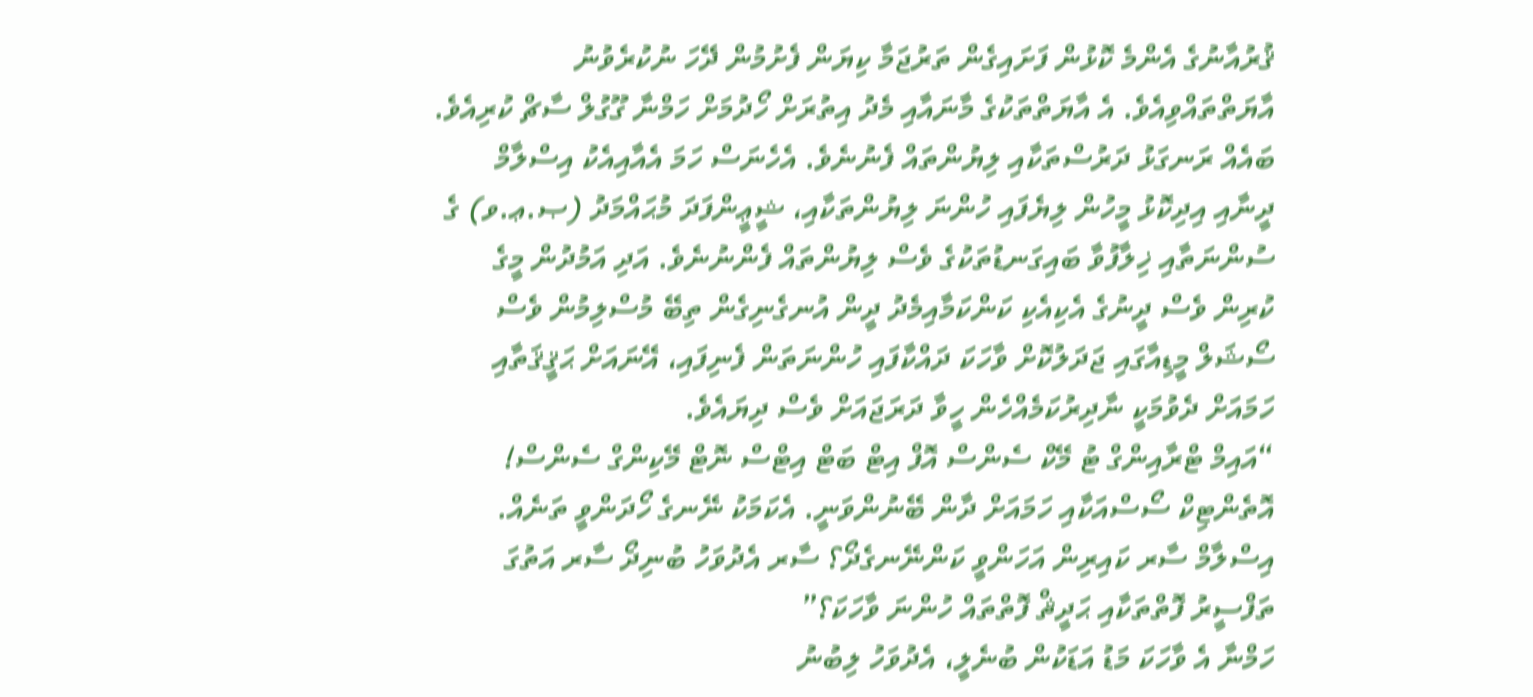ޤުރުއާނުގެ އެންމެ ކޮޅުން ފަށައިގެން ތަރުޖަމާ ކިޔަން ފެށުމުން ދޭހަ ނުކުރެވުނު އާޔަތްތައްވިއެވެ. އެ އާޔަތްތަކުގެ މާނައާއި މެދު އިތުރަށް ހޯދުމަށް ހަމްނާ ގޫގުލް ސާޗް ކުރިއެވެ. ބައެއް ރަނގަޅު ދަރުސްތަކާއި ލިޔުންތައް ފެނުނެވެ. އެހެނަސް ހަމަ އެއާއިއެކު އިސްލާމް ދީނާއި އިދިކޮޅު މީހުން ލިޔެފައި ހުންނަ ލިޔުންތަކާއި، ޝީޢީންފަދަ މުޙައްމަދު (ޞ.ޢ.ވ) ގެ ސުންނަތާއި ޚިލާފުވާ ބައިގަނޑުތަކުގެ ވެސް ލިޔުންތައް ފެންނުނެވެ. އަދި އަމުދުން މީގެ ކުރިން ވެސް ދީނުގެ އެކިއެކި ކަންކަމާއިމެދު ދީން އުނގެނިގެން ތިބޭ މުސްލިމުން ވެސް ސޯޝަލް މީޑިއާގައި ޖަދަލުކޮށް ވާހަކަ ދައްކާފައި ހުންނަތަން ފެނިފައި، އޭނައަށް ޙަޤީޤަތާއި ހަމައަށް ދެވުމަކީ ނާދިރުކަމެއްހެން ހީވާ ދަރަޖައަށް ވެސް ދިޔައެވެ.
“އައިމް ޓްރާއިންގް ޓު މޭކް ސެންސް އޮފް އިޓް ބަޓް އިޓްސް ނޮޓް މޭކިންގް ސެންސް! އޮތެންޓިކް ސޯސްއަކާއި ހަމައަށް ދާން ބޭނުންވަނީ. އެކަމަކު ނޭނގެ ހޯދަންވީ ތަނެއް. އިސްލާމް ސާރ ކައިރިން އަހަންވީ ކަންނޭނގެދޯ؟ ސާރ އެދުވަހު ބުނިދޯ ސާރ އަތުގަ ތަފްސީރު ފޮތްތަކާއި ޙަދީޘް ފޮތްތައް ހުންނަ ވާހަކަ؟”
ހަމްނާ އެ ވާހަކަ މަޑު އަޑަކުން ބުނެލީ، އެދުވަހު ލިބުނު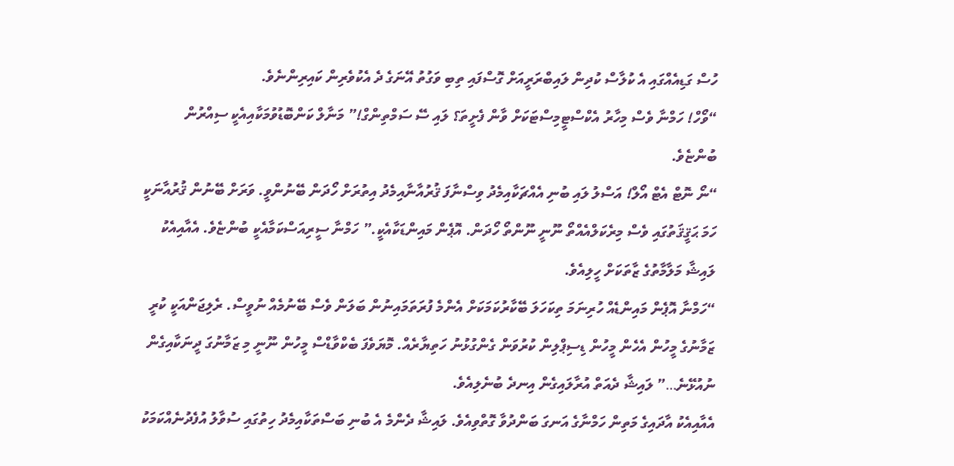ހުސް ގަޑިއެއްގައި އެ ކުލާސް ކުދިން ލައިބްރަރީއަށް ގޮސްފައި ތިބި ވަގުތު އޭނަގެ ދެ އެކުވެރިން ކައިރިންނެވެ.
“ވޯހް! ހަމްނާ ވެސް މިހާރު އެކްސްޓީމިސްޓަކަށް ވާން ފެށީތަ؟ ލައި ސޭ ސަމްތިންގް!” މަނާލް ކަންބޮޑުވުމަކާއިއެކީ ސިއްރުން ބުންޏެވެ.
“ނޯ ނޮޓް އެޓް އޯލް! އަސްލު ލައި ބުނި އެއްޗަކާއިމެދު ވިސްނާފަ ޤުރުއާނާއިމެދު އިތުރަށް ހޯދަން ބޭނުންވީ. ވަރަށް ބޭނުން ޤުރުއާނަކީ ހަމަ ޙަޤީޤަތުގައި ވެސް މިރެކަލްއެއްތޯ ނޫނީ ނޫންތޯ ހޯދަން. އޮޕެން މައިންޑަކާއެކީ.” ހަމްނާ ސީރިއަސްކަމާއެކީ ބުންޏެވެ. އެއާއިއެކު ލައިޝާ މަލާމާތުގެ ޒާތަކަށް ހީލިއެވެ.
“ހަމްނާ އޮޕެން މައިންޑެއް ހުރިނަމަ ތިކަހަލަ ބޭކާރުކަމަކަށް އެންމެ ފުރަތަމައިނުން ބަލަން ވެސް ބޭނުމެއް ނުވީސް. ރެލިޖަންއަކީ ކުރީ ޒަމާނުގެ މީހުން އެހެން މީހުން ޑިސިޕްލިން ކުރުވަން ގެންގުޅުނު ހަތިޔާރެއް. މޮޔަވެފަ ބެކްވާޑްސް މީހުން ނޫނީ މި ޒަމާނުގަ ދީނަކާއިގެން ނުއުޅޭނެ…” ލައިޝާ ދެއަތް އުރާލައިގެން އިނދެ ބުނެލިއެވެ.
އެއާއިއެކު އާދައިގެ މަތިން ހަމްނާގެ އަނގަ ބަންދުވާ ގޮތްވިއެވެ. ލައިޝާ ދެންމެ އެ ބުނި ބަސްތަކާއިމެދު ހިތުގައި ސުވާލު އުފެދުނެއްކަމަކު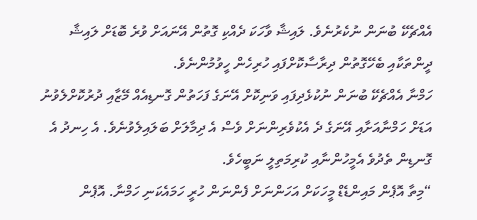އެއްޗެކޭ ބުނަން ނުކެރުނެވެ. ލައިޝާ ވާހަކަ ދެއްކި ގޮތުން އޭނައަށް ވުރެ ބޮޑަށް ލައިޝާ ދީންތަކާއި ބެހޭގޮތުން ދިރާސާކޮށްފައި ހުރިހެން ހީވުމުންނެވެ.
ހަމްނާ އެއްޗެކޭ ބުނަން ނުކުޅެދިފައި ވަނިކޮށް އޭނަގެ ފަހަތުން ގޮނޑިއެއް މޭޒާއި ދުރުކޮށްލެވުނު އަޑަށް ހަމްނާއަށާއި އޭނަގެ ދެ އެކުވެރިންނަށް ވެސް އެ ދިމާލަށް ބަލައިލެވުނެވެ. އެ ހިނދު އެ ގޮނޑިން ތެދުވެ އެމީހުންނާއި ކުރިމަތިލީ ނަބީހެވެ.
“މިތާ އޮޕެން މައިންޑެޑް މީހަކަށް އަހަންނަށް ފެންނަން ހުރީ ހަމައެކަނި ހަމްނާ. އޮޕެން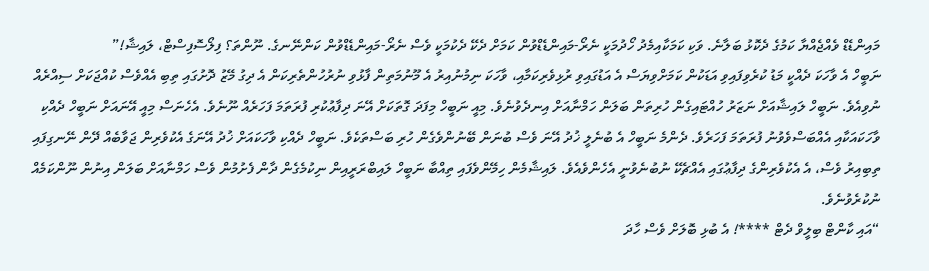މައިންޑެޑް ވެއްޖެއްޔާ ކަމުގެ ދެކޮޅު ބަލާނެ. ވަކި ކަމަކާއިމެދު ހޯދުމަކީ ނެރޯ-މައިންޑެޑްވުން ކަމަށް ދެކޭ ދެކުމަކީ ވެސް ނެރޯ-މައިންޑެޑްވުން ކަންނޭނގެ. ނޫންތަ؟ ފިލޯސޮފިސްޓް، ލައިޝާ!”
ނަބީހް އެ ވާހަކަ ދެއްކީ މަޑު ކުރެވިފައިވި އަޑަކުން ކަމަށްވިޔަސް އެ އަޑުގައިވި ރުޅިވެރިކަމާއި، ވާހަކަ ނިމުނުއިރު އެ މޫނުމަތިން ފާޅުވި ނުރުހުންތެރިކަން އެ ދިގު މޭޒު ދޮށުގައި ތިބި އެއްވެސް ކުއްޖަކަށް ސިއްރެއް ނުވިއެވެ. ނަބީހް ލައިޝާއަށް ނަޒަރު ހުއްޓައިގެން ހުރިތަން ބަލަން ހަމްނާއަށް އިނދެވުނެވެ. މިއީ ނަބީހް މިފަދަ ގޮތަކަށް އޭނަ ދިފާޢުކުރި ފުރަތަމަ ފަހަރެއް ނޫނެވެ. އެހެނަސް މިއީ އޭނައަށް ނަބީހް ދެއްކި ވާހަކައަކާއި އެއްބަސްވެވުނު ފުރަތަމަ ފަހަރެވެ. ދެންމެ ނަބީހް އެ ބުނެލީ ޚުދު އޭނަ ވެސް ބުނަން ބޭނުންވެގެން ހުރި ބަސްތަކެވެ. ނަބީހް ދެއްކި ވާހަކައަށް ޚުދު އޭނަގެ އެކުވެރިން ޖަވާބެއް ދޭން ނޭނގިފައި ތިބިއިރު ވެސް، އެ އެކުވެރިންގެ ދިފާޢުގައި އެއްޗެކޭ ނުބުނެވުނީ އެހެންވެއެވެ. ލައިޝާމެން ހިމޭންވެފައި ތިއްބާ ނަބީހް ލައިބްރަރީއިން ނިކުމެގެން ދާން ފެށުމުން ވެސް ހަމްނާއަށް ބަލަން އިނުން ނޫންކަމެއް ނުކުރެވުނެވެ.
“އައި ކާންޓް ބިލީވް ދެޓް ****! އެ ބުޅި ބޮލަށް ވެސް ހާދަ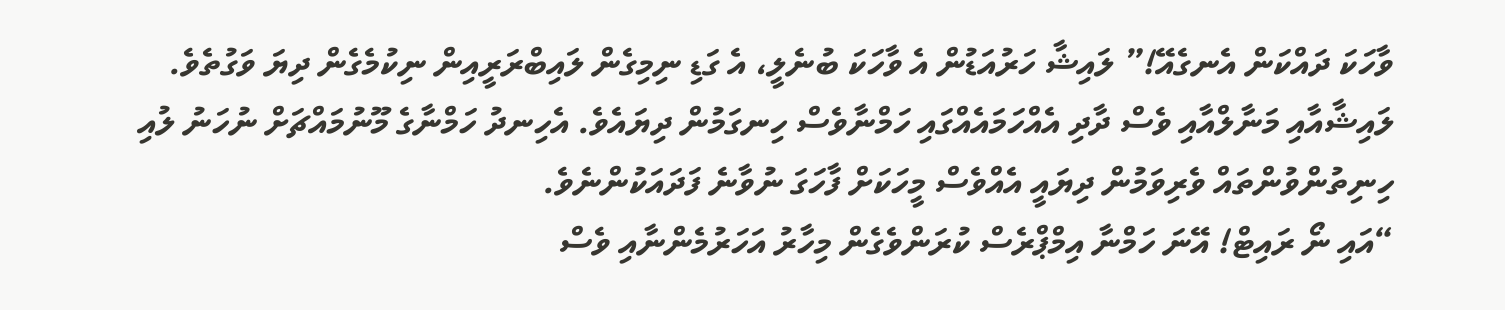ވާހަކަ ދައްކަން އެނގެއޭ!” ލައިޝާ ހަރުއަޑުން އެ ވާހަކަ ބުނެލީ، އެ ގަޑި ނިމިގެން ލައިބްރަރީއިން ނިކުމެގެން ދިޔަ ވަގުތެވެ. ލައިޝާއާއި މަނާލްއާއި ވެސް ދާދި އެއްހަމައެއްގައި ހަމްނާވެސް ހިނގަމުން ދިޔައެވެ. އެހިނދު ހަމްނާގެ މޫނުމައްޗަށް ނުހަނު ލުއި ހިނިތުންވުންތައް ވެރިވަމުން ދިޔައީ އެއްވެސް މީހަކަށް ފާހަގަ ނުވާނެ ފަދައަކުންނެވެ.
“އައި ނޯ ރައިޓް! އޭނަ ހަމްނާ އިމްޕްރެސް ކުރަންވެގެން މިހާރު އަހަރުމެންނާއި ވެސް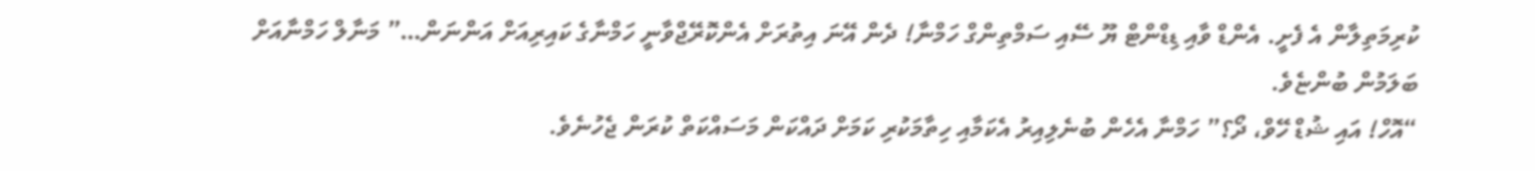ކުރިމަތިލާން އެ ފެށީ. އެންޑް ވާއި ޑިޑްންޓް ޔޫ ސޭއި ސަމްތިންގް ހަމްނާ! ދެން އޭނަ އިތުރަށް އެންކޮރޭޖްވާނީ ހަމްނާގެ ކައިރިއަށް އަންނަން…” މަނާލް ހަމްނާއަށް ބަލަމުން ބުންޏެވެ.
“އޮހް! އައި ޝުޑް ހޭވް، ދޯ؟” ހަމްނާ އެހެން ބުނެލިއިރު އެކަމާއި ހިތާމަކުރި ކަމަށް ދައްކަން މަސައްކަތް ކުރަން ޖެހުނެވެ.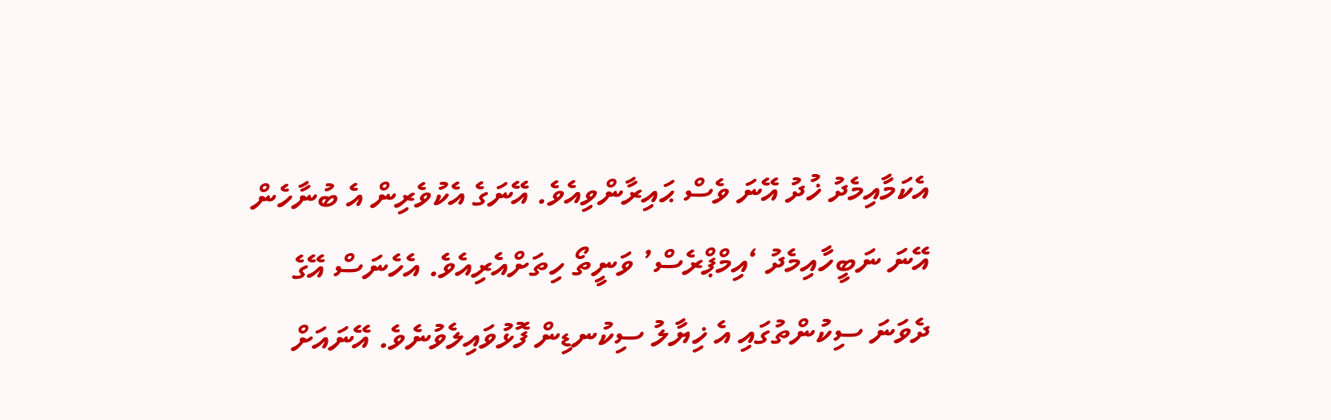އެކަމާއިމެދު ޚުދު އޭނަ ވެސް ޙައިރާންވިއެވެ. އޭނަގެ އެކުވެރިން އެ ބުނާހެން އޭނަ ނަބީހާއިމެދު ‘އިމްޕްރެސް’ ވަނީތޯ ހިތަށްއެރިއެވެ. އެހެނަސް އޭގެ ދެވަނަ ސިކުންތުގައި އެ ޚިޔާލު ސިކުނޑިން ފޮޅުވައިލެވުނެވެ. އޭނައަށް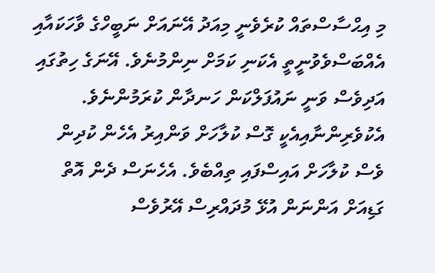މި އިޙްސާސްތައް ކުރެވެނީ މިއަދު އޭނައަށް ނަބީހްގެ ވާހަކައާއި އެއްބަސްވެވުނީތީ އެކަނި ކަމަށް ނިންމުނެވެ. އޭނަގެ ހިތުގައި އަދިވެސް ވަނީ ނައުފަލްކަން ހަނދާން ކުރަމުންނެވެ.
އެކުވެރިންނާއިއެކީ ގޮސް ކުލާހަށް ވަންއިރު އެހެން ކުދިން ވެސް ކުލާހަށް އައިސްފައި ތިއްބެވެ. އެހެނަސް ދެން އޮތް ގަޑިއަށް އަންނަން އުޅޭ މުދައްރިސް އޭރުވެސް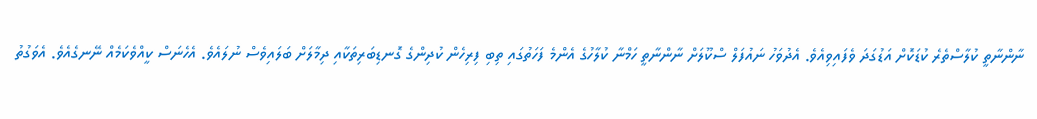ނާންނާތީ ކުލާސްތެރެ ކުޑަކޮށް އަޑުގަދަ ވެފައިވިއެވެ. އެދުވަހު ނައުފަލް ސްކޫލަށް ނާންނާތީ ހަމްނާ ކުލާހުގެ އެންމެ ފަހަތުގައި ތިބި ފިރިހެން ކުދިންގެ ގޮނޑިބަރިތަކާއި ދިމާލަށް ބަލައިވެސް ނުލައެވެ. އެހެނަސް ކީއްވެކަމެއް ނޭނގެއެވެ. އެވަގުތު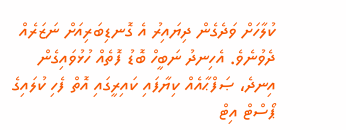ކުލާހަށް ވަދެގެން ދިޔައިރު އެ ގޮނޑިބަރިއަށް ނަޒަރެއް ދެވުނެވެ. އެހިނދު ނަބީހް ބޮޑު ފޮތެއް ހުޅުވައިގެން އިނދެ، ޞަފްޙާއެއް ކިޔާފައި ކައިރީގައި އޮތް ފެހި ކުލައިގެ ޕޯސްޓް އިޓް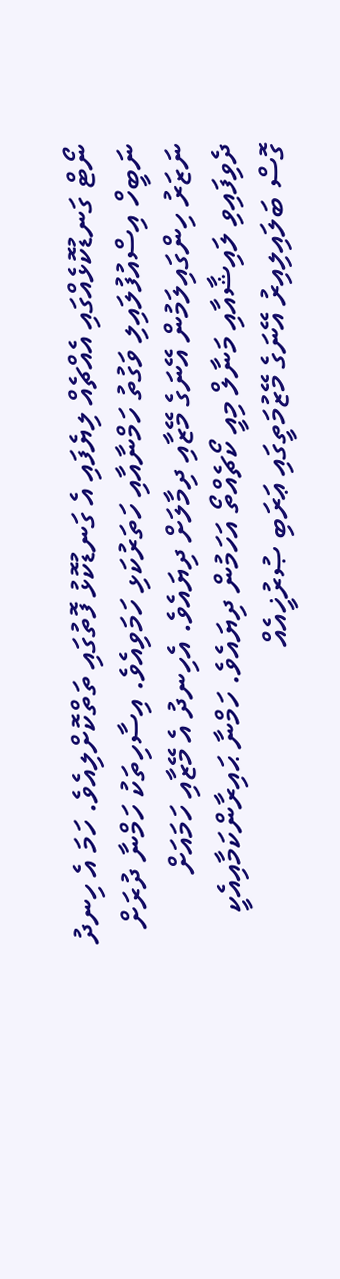ނޯޓް ގަނޑުކޮޅެއްގައި އެއްޗެއް ލިޔެފައި އެ ގަނޑުކޮޅު ފޮތުގައި ތަތްކޮށްލިއެވެ. ހަމަ އެ ހިނދު ނަބީހް އިސްއުފުލައިލި ވަގުތު ހަމްނާއާއި ހަތަރުކަޅި ހަމަވިއެވެ. އިސާހިތަކު ހަމްނާ ދުރަށް ނަޒަރު ހިންގައިލަމުން އޭނަގެ މޭޒާއި ދިމާލަށް ދިޔައެވެ. އެހިނދު އެ މޭޒާއި ހަމައަށް ދެވިފައިވި ލައިޝާއާއި މަނާލް މިއީ ކޯޗެއްތޯ އަހަމުން ދިޔައެވެ. ހަމްނާ ޙައިރާންކަމާއިއެކީ ގޮސް ބަލައިލިއިރު އޭނަގެ މޭޒުމަތީގައި ޢަރަބި ޞުރުޚީއެއް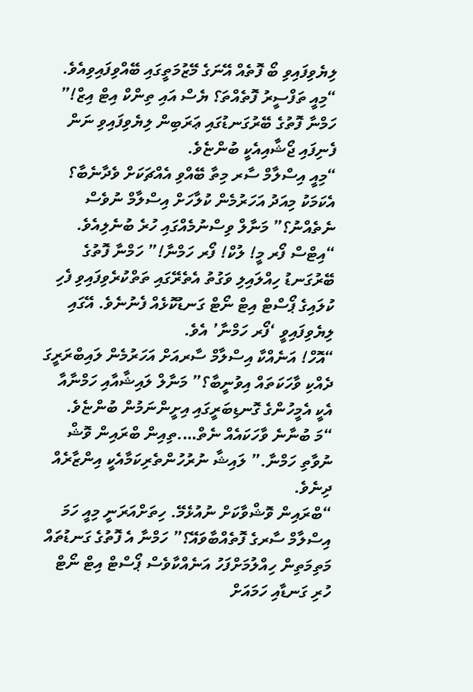ލިޔެވިފައިވި ބޯ ފޮތެއް އޭނަގެ މޭޒުމަތީގައި ބޭއްވިފައިވިއެވެ.
“މިއީ ތަފްސީރު ފޮތެއްތަ؟ ޔެސް އައި ތިންކް އިޓް އިޒް!” ހަމްނާ ފޮތުގެ ބޭރުގަނޑުގައި ޢަރަބިން ލިޔެވިފައިވި ނަން ފެނިފައި ޖޯޝާއިއެކީ ބުންޏެވެ.
“މިއީ އިސްލާމް ސާރ މިތާ ބޭއްވި އެއްޗަކަށް ވެދާނެބާ؟ އެކަމަކު މިއަދު އަހަރުމެން ކުލާހަށް އިސްލާމް ނުވެސް ނެތެއްނު؟” މަނާލް ވިސްނުމެއްގައި ހުރެ ބުނެލިއެވެ.
“އިޓްސް ފޯރ މީ! ލުކް! ފޯރ ހަމްނާ!” ހަމްނާ ފޮތުގެ ބޭރުގަނޑު ހިއްލައިލި ވަގުތު އެތެރޭގައި ތަތްކުރެވިފައިވި ފެހި ކުލައިގެ ޕޯސްޓް އިޓް ނޯޓް ގަނޑުކޮޅެއް ފެނުނެވެ. އޭގައި ލިޔެވިފައިވީ ‘ފޯރ ހަމްނާ’ އެވެ.
“އޮހް! އަނެއްކާ އިސްލާމް ސާރއަށް އަހަރުމެން ލައިބްރަރީގަ ދެއްކި ވާހަކަތައް އިވުނީބާ؟” މަނާލް ލައިޝާއާއި ހަމްނާއާ އެކީ އެމީހުންގެ ގޮނޑިބަރީގައި އިށީންނަމުން ބުންޏެވެ.
“މަ ބުނާނެ ވާހަކައެއް ނެތް….ތިއިން ބްރައިން ވޮޝް ނުވާތި ހަމްނާ.” ލައިޝާ ނުރުހުންތެރިކަމާއެކީ އިންޒާރެއް ދިނެވެ.
“ބްރައިން ވޮޝްވާކަށް ނުއުޅެމޭ. ހިތަށްއަރަނީ މިއީ ހަމަ އިސްލާމް ސާރގެ ފޮތެއްބާވައޭ؟” ހަމްނާ އެ ފޮތުގެ ގަނޑުތައް މަތިމަތިން ހިއްލުމަށްފަހު އަނެއްކާވެސް ޕޯސްޓް އިޓް ނޯޓް ހުރި ގަނޑާއި ހަމައަށް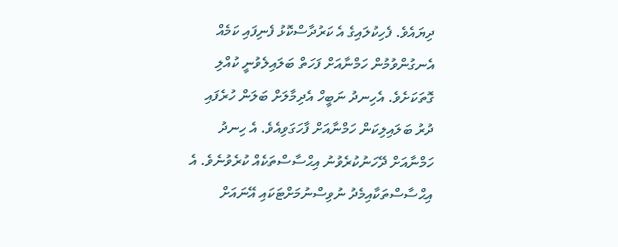ދިޔައެވެ. ފެހިކުލައިގެ އެ ކަރުދާސްކޮޅު ފެނިފައި ކަމެއް އެނގުންވުމުން ހަމްނާއަށް ފަހަތް ބަލައިލެވުނީ ކުއްލި ގޮތަކަށެވެ. އެހިނދު ނަބީހް އެދިމާލަށް ބަލަން ހުރެފައި ދުރު ބަލައިލިކަން ހަމްނާއަށް ފާހަގަވިއެވެ. އެ ހިނދު ހަމްނާއަށް ދޭހަނުކުރެވުނު އިޙްސާސްތަކެއް ކުރެވުނެވެ. އެ އިޙްސާސްތަކާއިމެދު ނުވިސްނުމަށްޓަކައި އޭނައަށް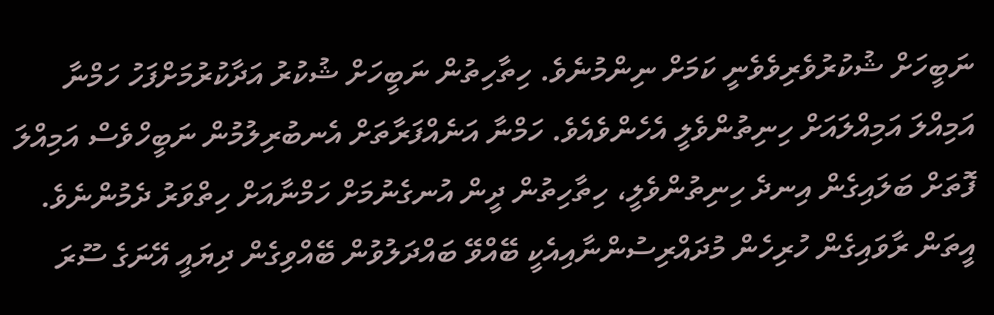ނަބީހަށް ޝުކުރުވެރިވެވެނީ ކަމަށް ނިންމުނެވެ. ހިތާހިތުން ނަބީހަށް ޝުކުރު އަދާކުރުމަށްފަހު ހަމްނާ އަމިއްލަ އަމިއްލައަށް ހިނިތުންވެލީ އެހެންވެއެވެ. ހަމްނާ އަނެއްފަރާތަށް އެނބުރިލުމުން ނަބީހްވެސް އަމިއްލަ ފޮތަށް ބަލައިގެން އިނދެ ހިނިތުންވެލީ، ހިތާހިތުން ދީން އުނގެނުމަށް ހަމްނާއަށް ހިތްވަރު ދެމުންނެވެ.
އީތަން ރާވައިގެން ހުރިހެން މުދައްރިސުންނާއިއެކީ ބޭއްވޭ ބައްދަލުވުން ބޭއްވިގެން ދިޔައީ އޭނަގެ ސޫރަ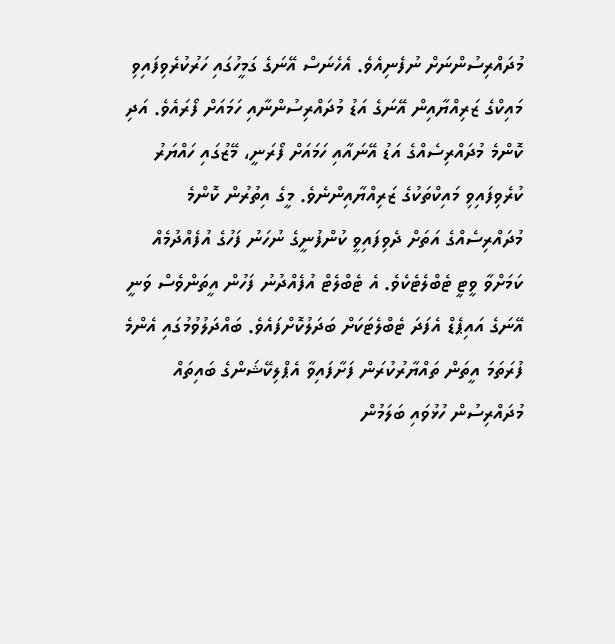މުދައްރިސުންނަށް ނުފެނިއެވެ. އެހެނަސް އޭނަގެ ގަމީހުގައި ހަރުކުރެވިފައިވި މައިކްގެ ޒަރިއްޔާއިން އޭނަގެ އަޑު މުދައްރިސުންނާއި ހަމައަށް ފޯރައެވެ. އަދި ކޮންމެ މުދައްރިސެއްގެ އަޑު އޭނައާއި ހަމައަށް ފޯރަނީ، މޭޒުގައި ހައްޔަރު ކުރެވިފައިވި މައިކްތަކުގެ ޒަރިއްޔާއިންނެވެ. މީގެ އިތުރުން ކޮންމެ މުދައްރިސެއްގެ އަތަށް ދެވިފައިވީ ކުންފުނީގެ ނުހަނު ފަހުގެ އުފެއްދުމެއް ކަމަށްވާ ވީޓީ ޓެބްލެޓެކެވެ. އެ ޓެބްލެޓް އުފެއްދުނު ފަހުން އީތަންވެސް ވަނީ އޭނަގެ އައިޕެޑް އެފަދަ ޓެބްލެޓަކަށް ބަދަލުކޮށްފައެވެ. ބައްދަލުވުމުގައި އެންމެ ފުރަތަމަ އީތަން ތައްޔާރުކުރަން ފަށާފައިވާ އެޕްލިކޭޝަންގެ ބައިތައް މުދައްރިސުން ހުޅުވައި ބަލަމުން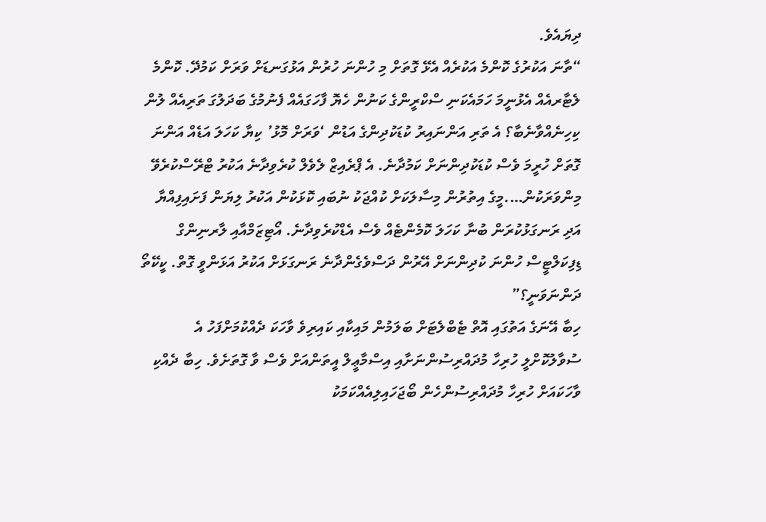ދިޔައެވެ.
“ތާނަ އަކުރުގެ ކޮންމެ އަކުރެއް އެޅޭ ގޮތަށް މި ހުންނަ ހުރުން އަޅުގަނޑަށް ވަރަށް ކަމުދޭ. ކޮންމެ ލެޓާރއެއް އެޅުނީމަ ހަމައެކަނި ސްކްރީންގެ ކަނުން ހެޔޮ ފާހަގައެއް ފެނުމުގެ ބަދަލުގަ ތަރިއެއް ލުން ކިހިނެއްވާނެބާ؟ އެ ތަރި އަންނައިރު ކުޑަކުދިންގެ އަޑުން ‘ވަރަށް މޮޅު’ ކިޔާ ކަހަލަ އަޑެއް އަންނަ ގޮތަށް ހުރީމަ ވެސް ކުޑަކުދިންނަށް ކަމުދާނެ. އެ ޕްރެއިޒް ލެވެލް ކުރެވިދާނެ އަކުރު ޓްރޭސްކުރެވޭ މިންވަރަކުން….މީގެ އިތުރުން މިސާލަކަށް ކުއްޖަކު ނުބައި ކޮޅަކުން އަކުރު ލިޔަން ފަށައިފިއްޔާ އަދި ރަނގަޅުކުރަން ބުނާ ކަހަލަ ކޮމެންޓެއް ވެސް އެޑްކުރެވިދާނެ. އޯޓިޒަމްއާއި ލާރނިންގް ޑިފިކަލްޓީސް ހުންނަ ކުދިންނަށް އޭރުން ދަސްވެގެންދާނެ ރަނގަޅަށް އަކުރު އަޅަންވީ ގޮތް. ކީކޭތޯ ދަންނަވަނީ؟”
ހިބާ އޭނަގެ އަތުގައި އޮތް ޓެބްލެޓަށް ބަލަމުން މައިކާއި ކައިރިވެ ވާހަކަ ދެއްކުމަށްފަހު އެ ސުވާލުކޮށްލީ ހުރިހާ މުދައްރިސުންނަށާއި އިސްމާޢީލް އީތަންއަށް ވެސް ވާ ގޮތަށެވެ. ހިބާ ދެއްކި ވާހަކައަށް ހުރިހާ މުދައްރިސުންހެން ބޯޖަހައިލިއެއްކަމަކު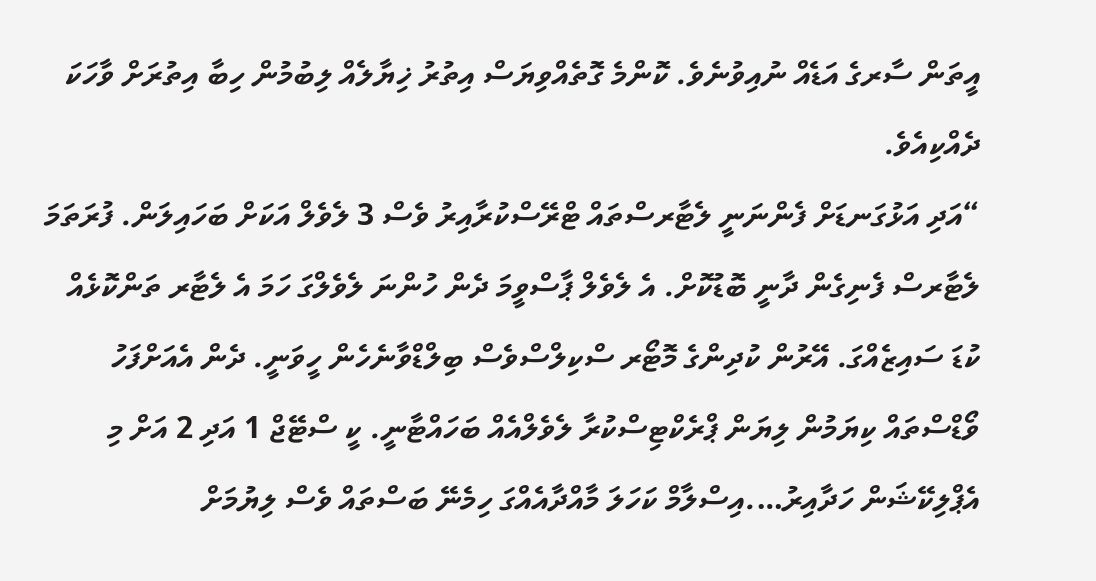އީތަން ސާރގެ އަޑެއް ނުއިވުނެވެ. ކޮންމެ ގޮތެއްވިޔަސް އިތުރު ޚިޔާލެއް ލިބުމުން ހިބާ އިތުރަށް ވާހަކަ ދެއްކިއެވެ.
“އަދި އަޅުގަނޑަށް ފެންނަނީ ލެޓާރސްތައް ޓްރޭސްކުރާއިރު ވެސް 3 ލެވެލް އަކަށް ބަހައިލަން. ފުރަތަމަ ލެޓާރސް ފެނިގެން ދާނީ ބޮޑުކޮށް. އެ ލެވެލް ޕާސްވީމަ ދެން ހުންނަ ލެވެލްގަ ހަމަ އެ ލެޓާރ ތަންކޮޅެއް ކުޑަ ސައިޒެއްގަ. އޭރުން ކުދިންގެ މޮޓޯރ ސްކިލްސްވެސް ބިލްޑްވާނެހެން ހީވަނީ. ދެން އެއަށްފަހު ވޯޑްސްތައް ކިޔަމުން ލިޔަން ޕްރެކްޓިސްކުރާ ލެވެލްއެއް ބަހައްޓާނީ. ކީ ސްޓޭޖް 1 އަދި 2 އަށް މި އެޕްލިކޭޝަން ހަދާއިރު….އިސްލާމް ކަހަލަ މާއްދާއެއްގަ ހިމެނޭ ބަސްތައް ވެސް ލިޔުމަށް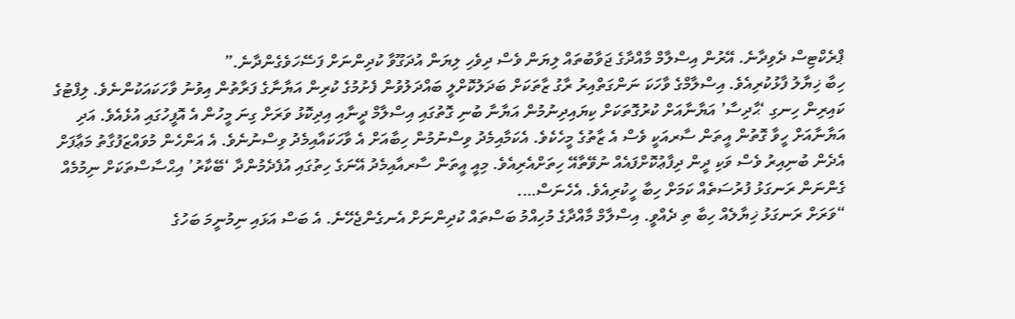ޕްރެކްޓިސް ދެވިދާނެ. އޭރުން އިސްލާމް މާއްދާގެ ޖަވާބުތައް ލިޔަން ވެސް ދިވެހި ލިޔަން އުދަގޫވާ ކުދިންނަށް ފަސޭހަވެގެންދާނެ.”
ހިބާ ޚިޔާލު ފާޅުކުރިއެވެ. އިސްލާމްގެ ވާހަކަ ނަންގަތްއިރު ރާގު ޒާތަކަށް ބަދަލުކޮށްލީ ބައްދަލުވުން ފެށުމުގެ ކުރިން އަޔާނާގެ ފަރާތުން އިވުނު ވާހަކައަކުންނެވެ. ލިފްޓުގެ ކައިރިން ހިނގި ‘ޙާދިސާ’ އަޔާނާއަށް ކުރުގޮތަކަށް ކިޔައިދިނުމުން އަޔާނާ ބުނި ގޮތުގައި އިސްލާމް ދީނާއި އިދިކޮޅު ވަރަށް ގިނަ މީހުން އެ އޮފީހުގައި އުޅެއެވެ. އަދި އަޔާނާއަށް ހީވާ ގޮތުން އީތަން ސާރއަކީ ވެސް އެ ޒާތުގެ މީހެކެވެ. އެކަމާއިމެދު ވިސްނުމުން ހިބާއަށް އެ ވާހަކައާއިމެދު ވިސްނުނެވެ. އެ އަންހެން މުވައްޒަފުގާތު މަޢާފަށް އެދެން ބުނިއިރު ވެސް ވަކި ދީން ދިފާޢުކޮށްފައެއް ނުވޭތާއޭ ހިތަށްއެރިއެވެ. މިއީ އީތަން ސާރއާއިމެދު އޭނަގެ ހިތުގައި އުފެދެމުންދާ ‘ބޭކާރު’ އިޙްސާސްތަކަށް ނިމުމެއް ގެންނަން ރަނގަޅު ފުރުސަތެއް ކަމަށް ހިބާ ހީކުރިއެވެ. އެހެނަސް….
“ވަރަށް ރަނގަޅު ޚިޔާލެއް ހިބާ ތި ދެއްވީ. އިސްލާމް މާއްދާގެ މުހިއްމު ބަސްތައް ކުދިންނަށް އެނގެންޖެހޭނެ. އެ ބަސް އަޅައި ނިމުނީމަ ބަހުގެ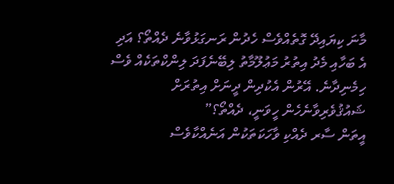މާނަ ކިޔައިދޭ ގޮތެއްވެސް ހެދުން ރަނގަޅުވާނެ ދެއްތޯ؟ އަދި އެ ބަހާއި މެދު އިތުރު މަޢުލޫމާތު ލިބޭނެފަދަ ލިންކްތަކެއް ވެސް ހިމެނިދާނެ. އޭރުން އެކުދިން ދީނަށް އިތުރަށް ޝައުޤުވެރިވާނެހެން ހީވަނީ، ދެއްތޯ؟”
އީތަން ސާރ ދެއްކި ވާހަކަތަކުން އަނެއްކާވެސް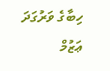ހިބާގެ ވަރުގަދަ ޢަޒުމް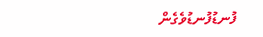ފުނޑުފުނޑުވެގެން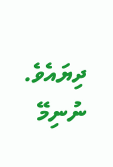ދިޔައެވެ.
ނުނިމޭ